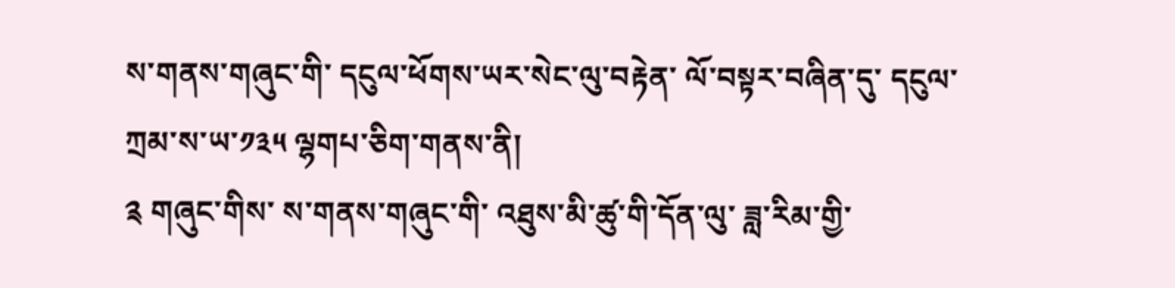ས་གནས་གཞུང་གི་ དངུལ་ཕོགས་ཡར་སེང་ལུ་བརྟེན་ ལོ་བསྟར་བཞིན་དུ་ དངུལ་ཀྲམ་ས་ཡ་༡༣༥ ལྷགཔ་ཅིག་གནས་ནི།
༉ གཞུང་གིས་ ས་གནས་གཞུང་གི་ འཐུས་མི་ཚུ་གི་དོན་ལུ་ ཟླ་རིམ་གྱི་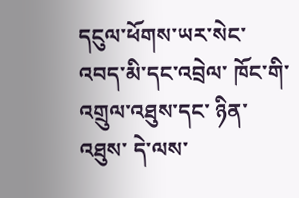དངུལ་ཕོགས་ཡར་སེང་འབད་མི་དང་འབྲེལ་ ཁོང་གི་འགྲུལ་འཐུས་དང་ ཉིན་འཐུས་ དེ་ལས་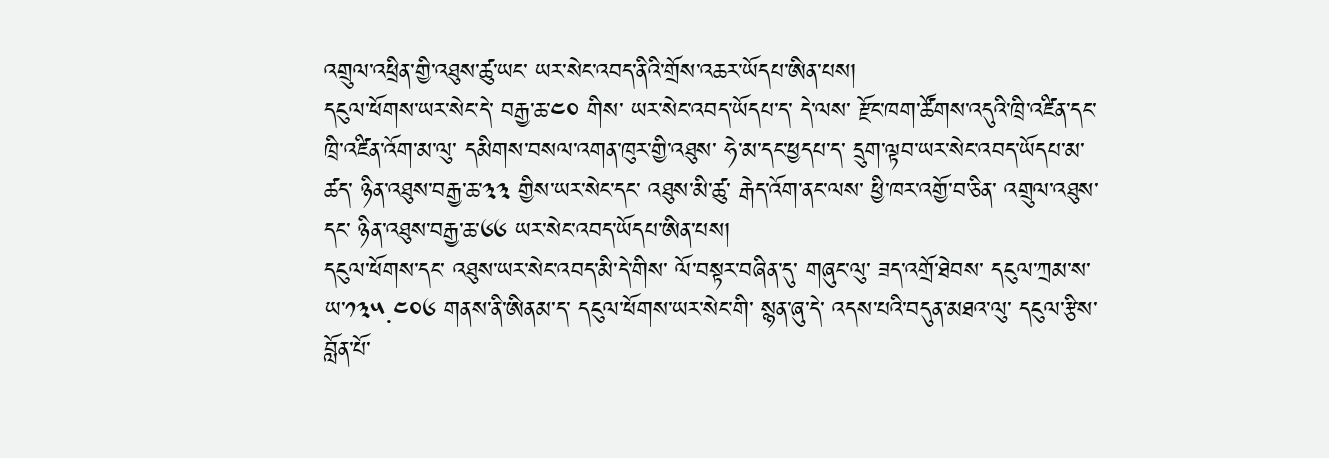འགྲུལ་འཕྲིན་གྱི་འཐུས་ཚུ་ཡང་ ཡར་སེང་འབད་ནིའི་གྲོས་འཆར་ཡོདཔ་ཨིན་པས།
དངུལ་ཕོགས་ཡར་སེང་དེ་ བརྒྱ་ཆ་༤༠ གིས་ ཡར་སེང་འབད་ཡོདཔ་ད་ དེ་ལས་ རྫོང་ཁག་ཚོགས་འདུའི་ཁྲི་འཛིན་དང་ ཁྲི་འཛིན་འོག་མ་ལུ་ དམིགས་བསལ་འགན་ཁུར་གྱི་འཐུས་ ཧེ་མ་དང་ཕྱདཔ་ད་ དྲུག་ལྟབ་ཡར་སེང་འབད་ཡོདཔ་མ་ཚད་ ཉིན་འཐུས་བརྒྱ་ཆ་༣༣ གྱིས་ཡར་སེང་དང་ འཐུས་མི་ཚུ་ རྒེད་འོག་ནང་ལས་ ཕྱི་ཁར་འགྱོ་བ་ཅིན་ འགྲུལ་འཐུས་དང་ ཉིན་འཐུས་བརྒྱ་ཆ་༦༦ ཡར་སེང་འབད་ཡོདཔ་ཨིན་པས།
དངུལ་ཕོགས་དང་ འཐུས་ཡར་སེང་འབད་མི་དེ་གིས་ ལོ་བསྟར་བཞིན་དུ་ གཞུང་ལུ་ ཟད་འགྲོ་ཐེབས་ དངུལ་ཀྲམ་ས་ཡ་༡༣༥.༤༠༦ གནས་ནི་ཨིནམ་ད་ དངུལ་ཕོགས་ཡར་སེང་གི་ སྙན་ཞུ་དེ་ འདས་པའི་བདུན་མཐའ་ལུ་ དངུལ་རྩིས་བློན་པོ་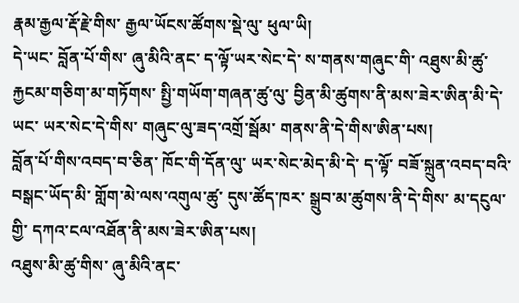རྣམ་རྒྱལ་རྡོ་རྗེ་གིས་ རྒྱལ་ཡོངས་ཚོགས་སྡེ་ལུ་ ཕུལ་ཡི།
དེ་ཡང་ བློན་པོ་གིས་ ཞུ་མིའི་ནང་ ད་ལྟོ་ཡར་སེང་དེ་ ས་གནས་གཞུང་གི་ འཐུས་མི་ཚུ་རྐྱངམ་གཅིག་མ་གཏོགས་ སྤྱི་གཡོག་གཞན་ཚུ་ལུ་ བྱིན་མི་ཚུགས་ནི་མས་ཟེར་ཨིན་མི་དེ་ཡང་ ཡར་སེང་དེ་གིས་ གཞུང་ལུ་ཟད་འགྲོ་སྦོམ་ གནས་ནི་དེ་གིས་ཨིན་པས།
བློན་པོ་གིས་འབད་བ་ཅིན་ ཁོང་གི་དོན་ལུ་ ཡར་སེང་མེད་མི་དེ་ ད་ལྟོ་ བཟོ་སྐྲུན་འབད་བའི་བསྒང་ཡོད་མི་ གློག་མེ་ལས་འགུལ་ཚུ་ དུས་ཚོད་ཁར་ སྒྲུབ་མ་ཚུགས་ནི་དེ་གིས་ མ་དངུལ་གྱི་ དཀའ་ངལ་འཐོན་ནི་མས་ཟེར་ཨིན་པས།
འཐུས་མི་ཚུ་གིས་ ཞུ་མིའི་ནང་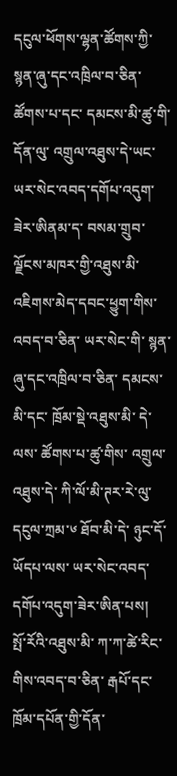དངུལ་ཕོགས་ལྷན་ཚོགས་ཀྱི་ སྙན་ཞུ་དང་འཁྲིལ་བ་ཅིན་ ཚོགས་པ་དང་ དམངས་མི་ཚུ་གི་དོན་ལུ་ འགྲུལ་འཐུས་དེ་ཡང་ ཡར་སེང་འབད་དགོཔ་འདུག་ཟེར་ཨིནམ་ད་ བསམ་གྲུབ་ལྗོངས་མཁར་གྱི་འཐུས་མི་ འཇིགས་མེད་དབང་ཕྱུག་གིས་འབད་བ་ཅིན་ ཡར་སེང་གི་ སྙན་ཞུ་དང་འཁྲིལ་བ་ཅིན་ དམངས་མི་དང་ ཁྲོམ་སྡེ་འཐུས་མི་ དེ་ལས་ ཚོགས་པ་ཚུ་གིས་ འགྲུལ་འཐུས་དེ་ ཀི་ལོ་མི་ཊར་རེ་ལུ་ དངུལ་ཀྲམ་༦ ཐོབ་མི་དེ་ ཉུང་དོ་ཡོདཔ་ལས་ ཡར་སེང་འབད་དགོཔ་འདུག་ཟེར་ཨིན་པས།
སྤོ་རོའི་འཐུས་མི་ ཀ་ཀ་ཚེ་རིང་གིས་འབད་བ་ཅིན་ རྒཔོ་དང་ ཁྲོམ་དཔོན་གྱི་དོན་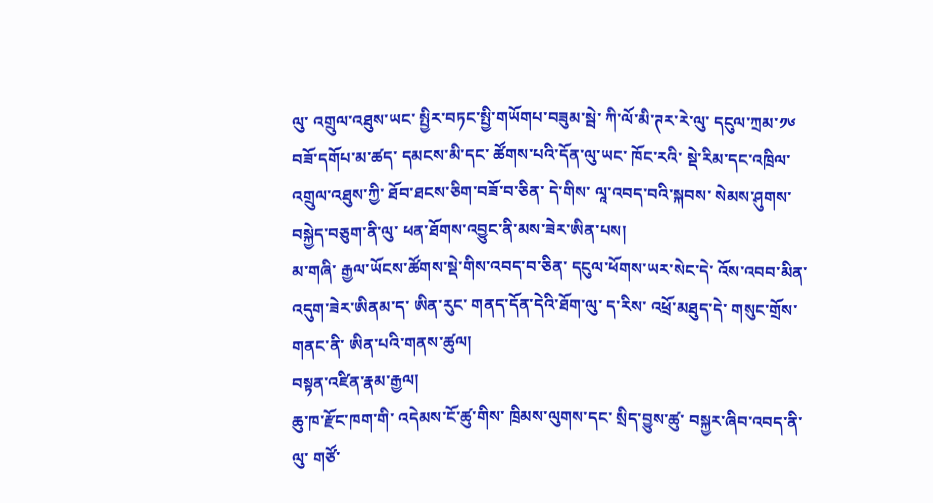ལུ་ འགྲུལ་འཐུས་ཡང་ སྤྱིར་བཏང་སྤྱི་གཡོགཔ་བཟུམ་སྦེ་ ཀི་ལོ་མི་ཊར་རེ་ལུ་ དངུལ་ཀྲམ་༡༦ བཟོ་དགོཔ་མ་ཚད་ དམངས་མི་དང་ ཚོགས་པའི་དོན་ལུ་ཡང་ ཁོང་རའི་ སྡེ་རིམ་དང་འཁྲིལ་ འགྲུལ་འཐུས་ཀྱི་ ཐོབ་ཐངས་ཅིག་བཟོ་བ་ཅིན་ དེ་གིས་ ལཱ་འབད་བའི་སྐབས་ སེམས་ཤུགས་བསྐྱེད་བཅུག་ནི་ལུ་ ཕན་ཐོགས་འབྱུང་ནི་མས་ཟེར་ཨིན་པས།
མ་གཞི་ རྒྱལ་ཡོངས་ཚོགས་སྡེ་གིས་འབད་བ་ཅིན་ དངུལ་ཕོགས་ཡར་སེང་དེ་ འོས་འབབ་མིན་འདུག་ཟེར་ཨིནམ་ད་ ཨིན་རུང་ གནད་དོན་དེའི་ཐོག་ལུ་ ད་རིས་ འཕྲོ་མཐུད་དེ་ གསུང་གྲོས་གནང་ནི་ ཨིན་པའི་གནས་ཚུལ།
བསྟན་འཛིན་རྣམ་རྒྱལ།
ཆུ་ཁ་རྫོང་ཁག་གི་ འདེམས་ངོ་ཚུ་གིས་ ཁྲིམས་ལུགས་དང་ སྲིད་བྱུས་ཚུ་ བསྐྱར་ཞིབ་འབད་ནི་ལུ་ གཙོ་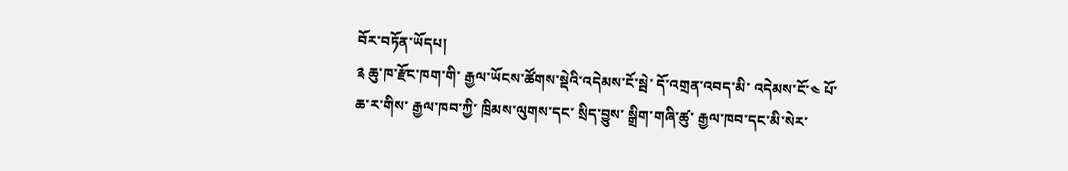བོར་བཏོན་ཡོདཔ།
༉ ཆུ་ཁ་རྫོང་ཁག་གི་ རྒྱལ་ཡོངས་ཚོགས་སྡེའི་འདེམས་ངོ་སྦེ་ དོ་འགྲན་འབད་མི་ འདེམས་ངོ་༤ པོ་ཆ་ར་གིས་ རྒྱལ་ཁབ་ཀྱི་ ཁྲིམས་ལུགས་དང་ སྲིད་བྱུས་ སྒྲིག་གཞི་ཚུ་ རྒྱལ་ཁབ་དང་མི་སེར་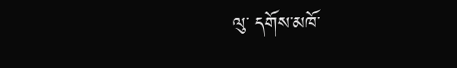ལུ་ དགོས་མཁོ་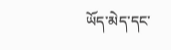ཡོད་མེད་དང་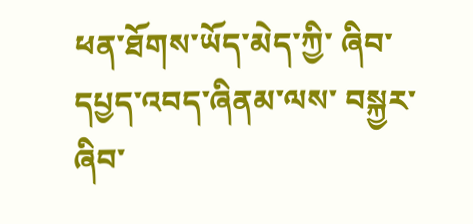ཕན་ཐོགས་ཡོད་མེད་ཀྱི་ ཞིབ་དཔྱད་འབད་ཞིནམ་ལས་ བསྐྱར་ཞིབ་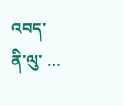འབད་ནི་ལུ་ …